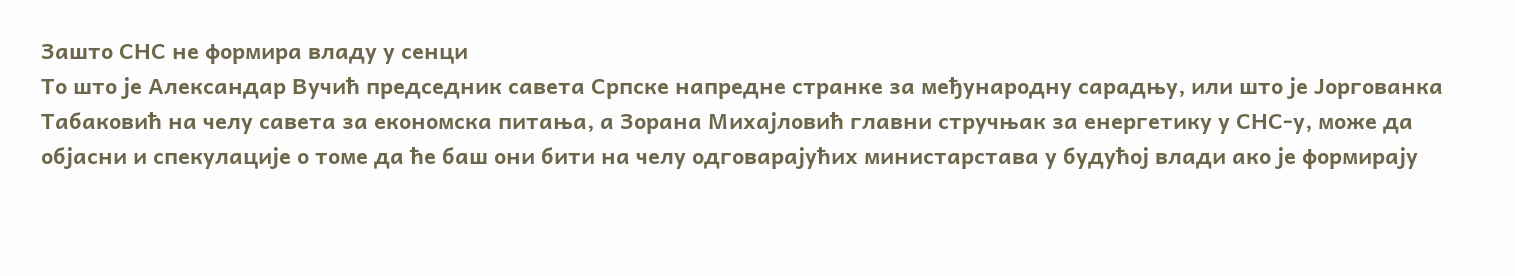Зашто СНС не формира владу у сенци
То што је Александар Вучић председник савета Српске напредне странке за међународну сарадњу, или што је Јоргованка Табаковић на челу савета за економска питања, а Зорана Михајловић главни стручњак за енергетику у СНС-у, може да објасни и спекулације о томе да ће баш они бити на челу одговарајућих министарстава у будућој влади ако је формирају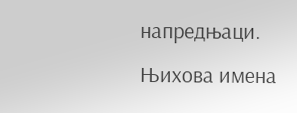напредњаци.
Њихова имена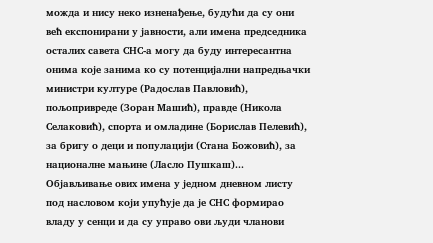можда и нису неко изненађење, будући да су они већ експонирани у јавности, али имена председника осталих савета СНС-а могу да буду интересантна онима које занима ко су потенцијални напредњачки министри културе (Радослав Павловић), пољопривреде (Зоран Машић), правде (Никола Селаковић), спорта и омладине (Борислав Пелевић), за бригу о деци и популацији (Стана Божовић), за националне мањине (Ласло Пушкаш)...
Објављивање ових имена у једном дневном листу под насловом који упућује да је СНС формирао владу у сенци и да су управо ови људи чланови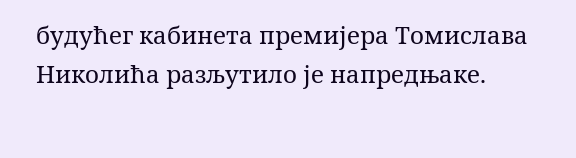будућег кабинета премијера Томислава Николића разљутило је напредњаке.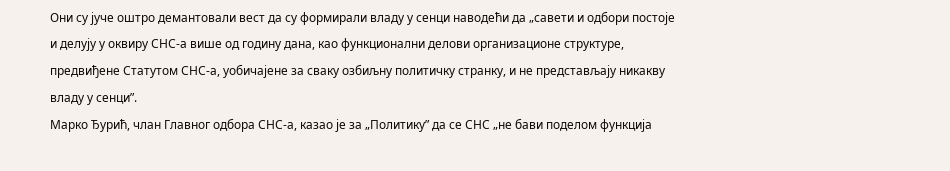Они су јуче оштро демантовали вест да су формирали владу у сенци наводећи да „савети и одбори постоје и делују у оквиру СНС-а више од годину дана, као функционални делови организационе структуре, предвиђене Статутом СНС-а, уобичајене за сваку озбиљну политичку странку, и не представљају никакву владу у сенци”.
Марко Ђурић, члан Главног одбора СНС-а, казао је за „Политику” да се СНС „не бави поделом функција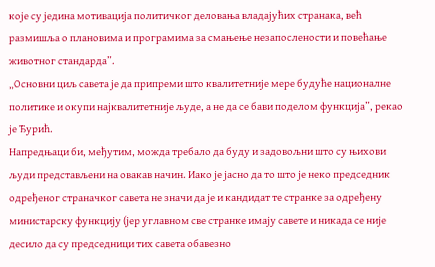које су једина мотивација политичког деловања владајућих странака, већ размишља о плановима и програмима за смањење незапослености и повећање животног стандарда”.
„Основни циљ савета је да припреми што квалитетније мере будуће националне политике и окупи најквалитетније људе, а не да се бави поделом функција”, рекао је Ђурић.
Напредњаци би, међутим, можда требало да буду и задовољни што су њихови људи представљени на овакав начин. Иако је јасно да то што је неко председник одређеног страначког савета не значи да је и кандидат те странке за одређену министарску функцију (јер углавном све странке имају савете и никада се није десило да су председници тих савета обавезно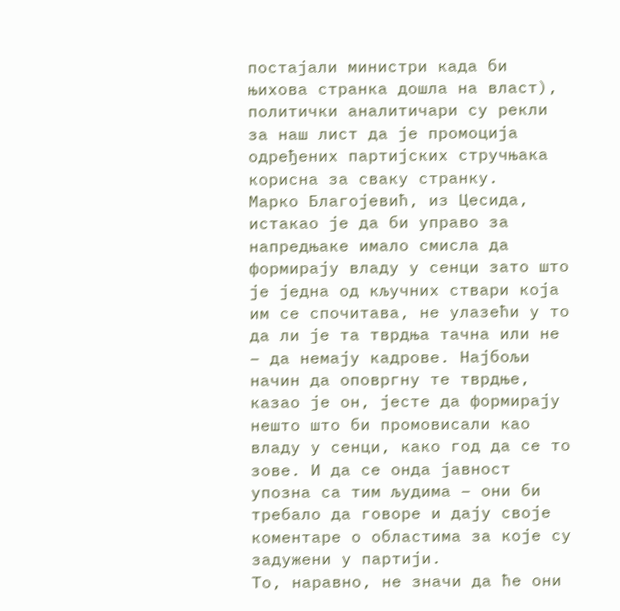постајали министри када би њихова странка дошла на власт), политички аналитичари су рекли за наш лист да је промоција одређених партијских стручњака корисна за сваку странку.
Марко Благојевић, из Цесида, истакао је да би управо за напредњаке имало смисла да формирају владу у сенци зато што је једна од кључних ствари која им се спочитава, не улазећи у то да ли је та тврдња тачна или не – да немају кадрове. Најбољи начин да оповргну те тврдње, казао је он, јесте да формирају нешто што би промовисали као владу у сенци, како год да се то зове. И да се онда јавност упозна са тим људима – они би требало да говоре и дају своје коментаре о областима за које су задужени у партији.
То, наравно, не значи да ће они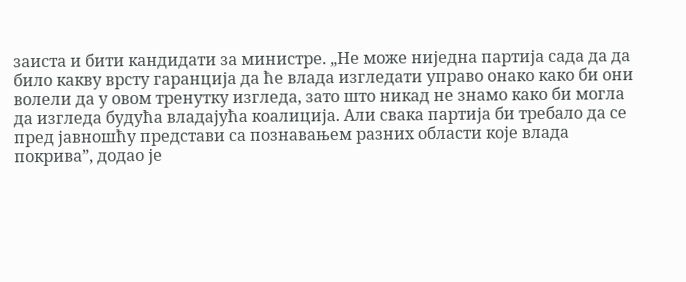заиста и бити кандидати за министре. „Не може ниједна партија сада да да било какву врсту гаранција да ће влада изгледати управо онако како би они волели да у овом тренутку изгледа, зато што никад не знамо како би могла да изгледа будућа владајућа коалиција. Али свака партија би требало да се пред јавношћу представи са познавањем разних области које влада покрива”, додао је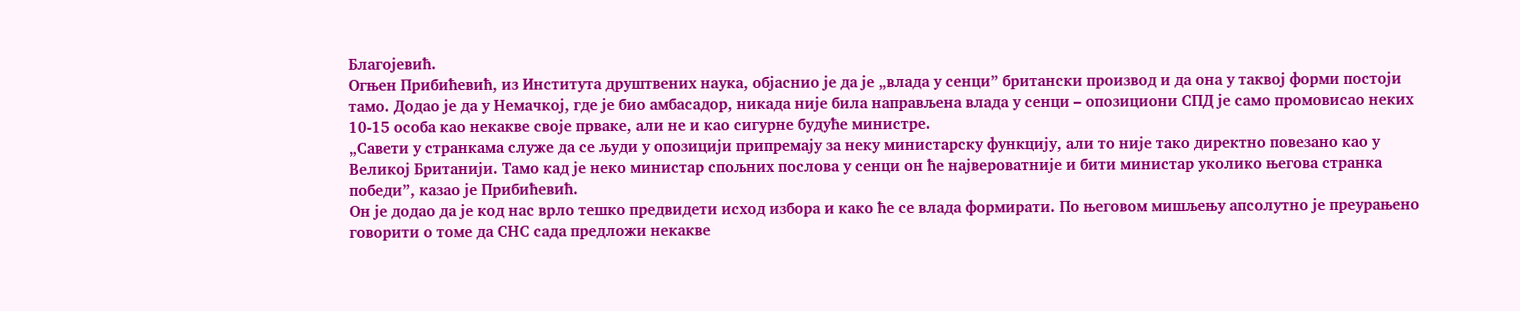Благојевић.
Огњен Прибићевић, из Института друштвених наука, објаснио је да је „влада у сенци” британски производ и да она у таквој форми постоји тамо. Додао је да у Немачкој, где је био амбасадор, никада није била направљена влада у сенци – опозициони СПД је само промовисао неких 10-15 особа као некакве своје прваке, али не и као сигурне будуће министре.
„Савети у странкама служе да се људи у опозицији припремају за неку министарску функцију, али то није тако директно повезано као у Великој Британији. Тамо кад је неко министар спољних послова у сенци он ће највероватније и бити министар уколико његова странка победи”, казао је Прибићевић.
Он је додао да је код нас врло тешко предвидети исход избора и како ће се влада формирати. По његовом мишљењу апсолутно је преурањено говорити о томе да СНС сада предложи некакве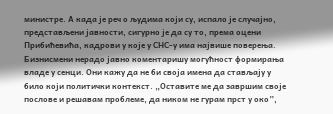министре. А када је реч о људима који су, испало је случајно, представљени јавности, сигурно је да су то, према оцени Прибићевића, кадрови у које у СНС-у има највише поверења.
Бизнисмени нерадо јавно коментаришу могућност формирања владе у сенци. Они кажу да не би своја имена да стављају у било који политички контекст. „Оставите ме да завршим своје послове и решавам проблеме, да ником не гурам прст у око”,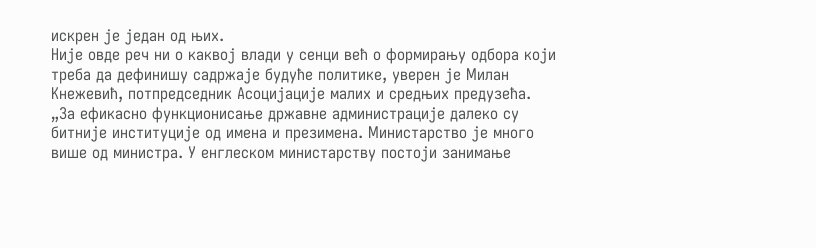искрен је један од њих.
Није овде реч ни о каквој влади у сенци већ о формирању одбора који треба да дефинишу садржаје будуће политике, уверен је Милан Кнежевић, потпредседник Асоцијације малих и средњих предузећа.
„За ефикасно функционисање државне администрације далеко су битније институције од имена и презимена. Министарство је много више од министра. У енглеском министарству постоји занимање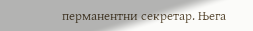перманентни секретар. Њега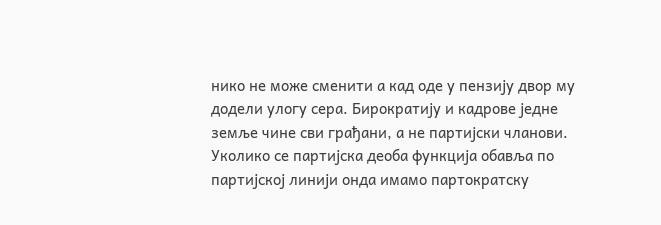нико не може сменити а кад оде у пензију двор му додели улогу сера. Бирократију и кадрове једне земље чине сви грађани, а не партијски чланови. Уколико се партијска деоба функција обавља по партијској линији онда имамо партократску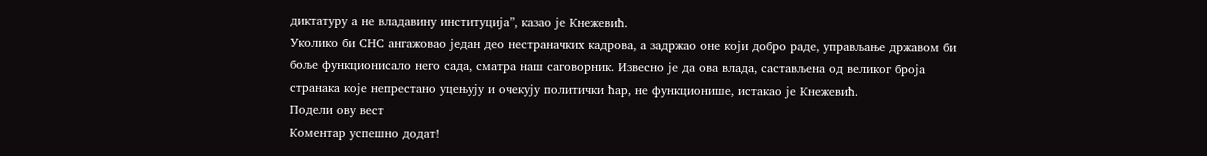диктатуру а не владавину институција”, казао је Кнежевић.
Уколико би СНС ангажовао један део нестраначких кадрова, а задржао оне који добро раде, управљање државом би боље функционисало него сада, сматра наш саговорник. Извесно је да ова влада, састављена од великог броја странака које непрестано уцењују и очекују политички ћар, не функционише, истакао је Кнежевић.
Подели ову вест
Комeнтар успeшно додат!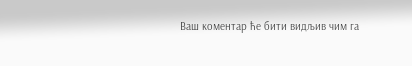Ваш комeнтар ћe бити видљив чим га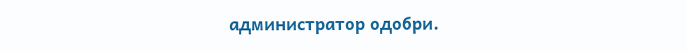администратор одобри.